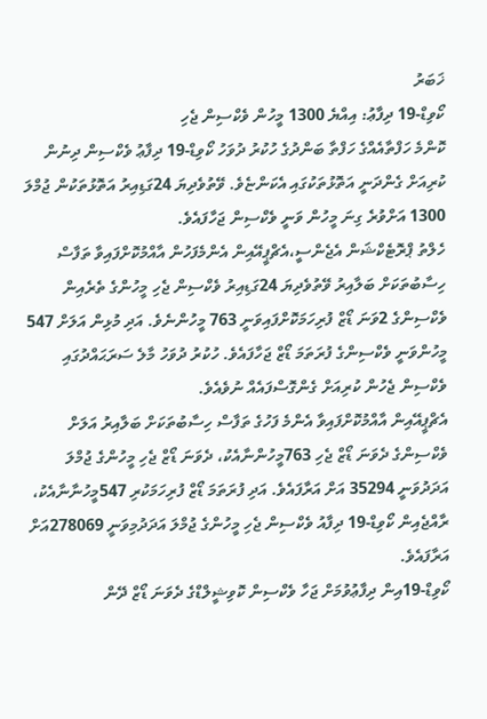ޚަބަރު
ކޯވިޑް-19 ދިފާޢު: އިއްޔެ 1300 މީހުން ވެކްސިން ޖެހި
ކޮންމެ ހަފްތާއެއްގެ ހަފްތާ ބަންދުގެ ހުކުރު ދުވަހު ކޯވިޑް-19 ދިފާޢު ވެކްސިން ދިނުން ކުރިއަށް ގެންދަނީ އަތޮޅުތަކުގައި އެކަންޏެވެ. ވޭތުވެދިޔަ 24ގަޑިއިރު އަތޮޅުތަކުން ޖުމްލަ 1300 އަށްވުރެ ގިނަ މީހުން ވަނީ ވެކްސިން ޖަހާފައެވެ.
ހެލްތު ޕްރޮޓެކްޝަން އެޖެންސީ،އެޗްޕީއޭއިން އެންމެފަހުން އާއްމުކޮށްފައިވާ ތަފާސް ހިސާބުތަކަށް ބަލާއިރު ވޭތުވެދިޔަ 24ގަޑިއިރު ވެކްސިން ޖެހި މީހުންގެ ތެރެއިން ވެކްސިންގެ 2ވަނަ ޑޯޒް ފުރިހަމަކޮށްފައިވަނީ 763 މީހުންނެވެ. އަދި މުޅިން އަލަށް 547 މީހުންވަނީ ވެކްސިންގެ ފުރަތަމަ ޑޯޒް ޖަހާފައެވެ. ހުކުރު ދުވަހު މާލެ ސަރަޙައްދުގައި ވެކްސިން ޖެހުން ކުރިއަށް ގެންގޮސްފައެއް ނުވެއެވެ.
އެޗްޕީއޭއިން އާއްމުކޮށްފައިވާ އެންމެ ފަހުގެ ތަފާސް ހިސާބުތަކަށް ބަލާއިރު އަލަށް ވެކްސިންގެ ދެވަނަ ޑޯޒް ޖެހި 763މީހުންނާއެކު، ދެވަނަ ޑޯޒް ޖެހި މީހުންގެ ޖުމްލަ އަދަދުވަނީ 35294 އަށް އަރާފައެވެ. އަދި ފުރަތަމަ ޑޯޒް ފުރިހަމަކުރި 547މީހުނާނާއެކު، ރާއްޖެއިން ކޯވިޑް-19 ދިފާއު ވެކްސިން ޖެހި މީހުންގެ ޖުމްލަ އަދަދުމިވަނީ 278069އަށް އަރާފައެވެ.
ކޯވިޑް-19އިން ދިފާޢުވުމަށް ޖަހާ ވެކްސިން ކޮވިޝީލްޑްގެ ދެވަނަ ޑޯޒް ދޭން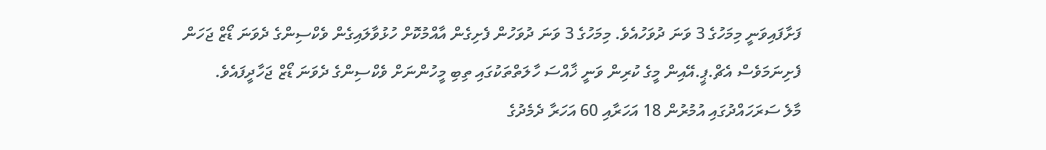ފަށާފައިވަނީ މިމަހުގެ 3 ވަނަ ދުވަހުއެވެ. މިމަހުގެ 3 ވަނަ ދުވަހުން ފެށިގެން އާއްމުކޮށް ހުޅުވާލައިގެން ވެކްސިންގެ ދެވަނަ ޑޯޒް ޖަހަން ފެށިނަމަވެސް އެޗް.ޕީ.އޭއިން މީގެ ކުރިން ވަނީ ޚާއްސަ ހާލަތްތަކުގައި ތިބި މީހުންނަށް ވެކްސިންގެ ދެވަނަ ޑޯޒް ޖަހާދީފައެވެ.
މާލެ ސަރަހައްދުގައި އުމުރުން 18 އަހަރާއި 60 އަހަރާ ދެމެދުގެ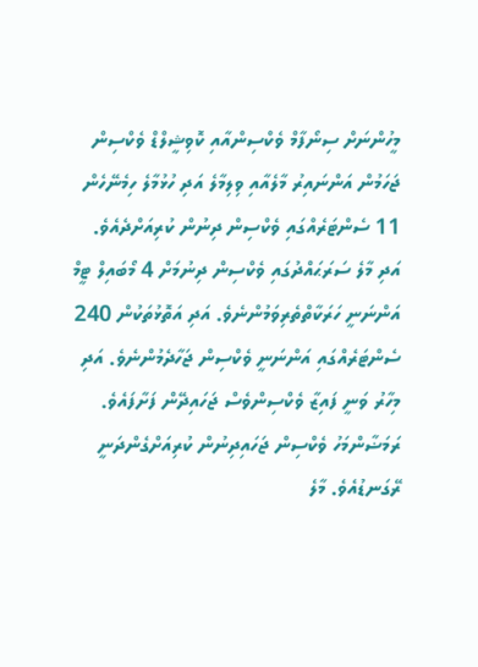މީހުންނަށް ސިނޯފާމް ވެކްސިންއާއި ކޮވިޝީލްޑް ވެކްސިން ޖަހަމުން އަންނައިރު މާލެއާއި ވިލިމާލެ އަދި ހުޅުމާލެ ހިމެނޭހެން 11 ސެންޓަރެއްގައި ވެކްސިން ދިނުން ކުރިއަށްދެއެވެ. އަދި މާލެ ސަރަޙައްދުގައި ވެކްސިން ދިނުމަށް 4 މޯބައިލް ޓީމް އަންނަނީ ހަރަކާތްތެރިވަމުންނެވެ. އަދި އަތޮޅުތަކުން 240 ސެންޓަރެއްގައި އަންނަނީ ވެކްސިން ޖަހާދެމުންނެވެ. އަދި މިހާރު ވަނީ ފައިޒާ ވެކްސިންވެސް ޖަހައިދޭން ފަށާފައެވެ.
ރަމަޟާންމަހު ވެކްސިން ޖަހައިދިނުން ކުރިއަށްގެންދަނީ ރޭގަނޑުއެވެ. މާލެ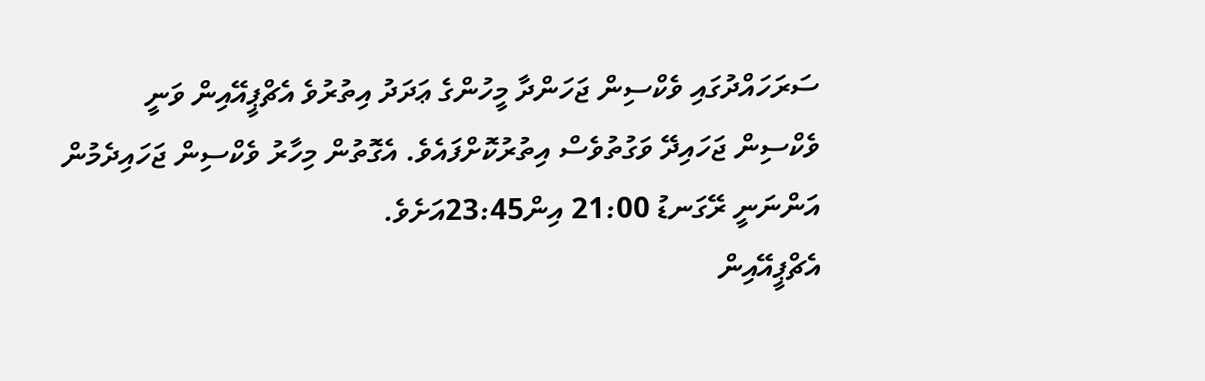ސަރަހައްދުގައި ވެކްސިން ޖަހަންދާ މީހުންގެ ޢަދަދު އިތުރުވެ އެޗްޕީއޭއިން ވަނީ ވެކްސިން ޖަހައިދޭ ވަގުތުވެސް އިތުރުކޮށްފައެވެ. އެގޮތުން މިހާރު ވެކްސިން ޖަހައިދެމުން އަންނަނީ ރޭގަނޑު 21:00 އިން23:45އަށެވެ.
އެޗްޕީއޭއިން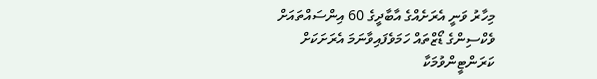މިހާރު ވަނީ އެރަށެއްގެ އާބާދީގެ 60 އިންސައްތައަށް ވެކްސިންގެ ޑޯޒްތައް ހަމަވެފައިވާނަމަ އެރަށަކަށް ކަރަންޓީންވުމަކާ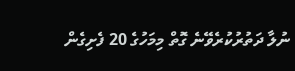ނުލާ ދަތުރުކުރެވޭނެ ގޮތް މިމަހުގެ 20 ފެށިގެން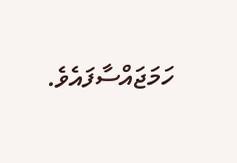ހަމަޖައްސާފައެވެ.